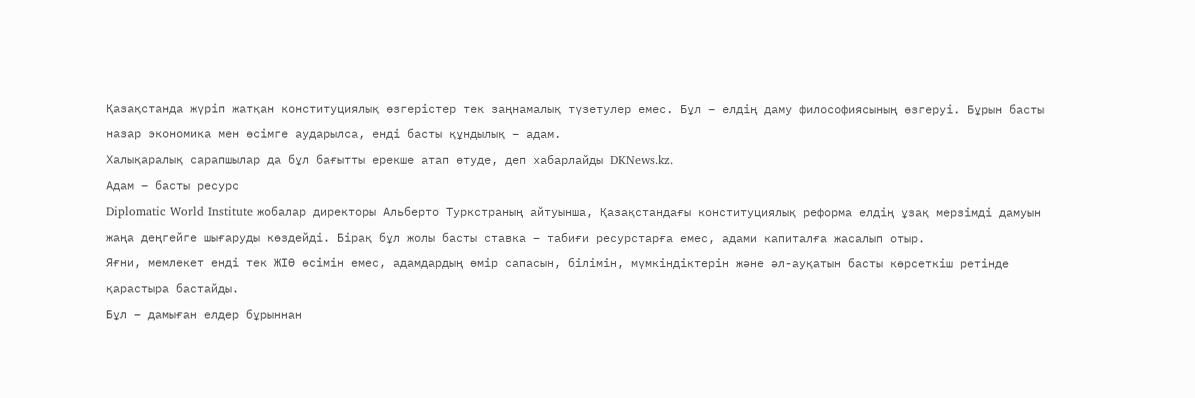Қазақстанда жүріп жатқан конституциялық өзгерістер тек заңнамалық түзетулер емес. Бұл – елдің даму философиясының өзгеруі. Бұрын басты назар экономика мен өсімге аударылса, енді басты құндылық – адам.
Халықаралық сарапшылар да бұл бағытты ерекше атап өтуде, деп хабарлайды DKNews.kz.
Адам – басты ресурс
Diplomatic World Institute жобалар директоры Альберто Туркстраның айтуынша, Қазақстандағы конституциялық реформа елдің ұзақ мерзімді дамуын жаңа деңгейге шығаруды көздейді. Бірақ бұл жолы басты ставка – табиғи ресурстарға емес, адами капиталға жасалып отыр.
Яғни, мемлекет енді тек ЖІӨ өсімін емес, адамдардың өмір сапасын, білімін, мүмкіндіктерін және әл-ауқатын басты көрсеткіш ретінде қарастыра бастайды.
Бұл – дамыған елдер бұрыннан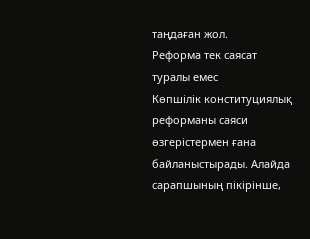таңдаған жол.
Реформа тек саясат туралы емес
Көпшілік конституциялық реформаны саяси өзгерістермен ғана байланыстырады. Алайда сарапшының пікірінше,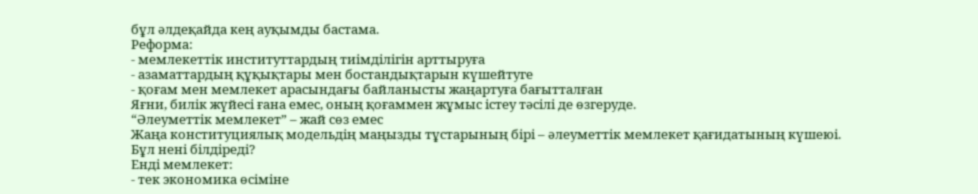бұл әлдеқайда кең ауқымды бастама.
Реформа:
- мемлекеттік институттардың тиімділігін арттыруға
- азаматтардың құқықтары мен бостандықтарын күшейтуге
- қоғам мен мемлекет арасындағы байланысты жаңартуға бағытталған
Яғни, билік жүйесі ғана емес, оның қоғаммен жұмыс істеу тәсілі де өзгеруде.
“Әлеуметтік мемлекет” – жай сөз емес
Жаңа конституциялық модельдің маңызды тұстарының бірі – әлеуметтік мемлекет қағидатының күшеюі.
Бұл нені білдіреді?
Енді мемлекет:
- тек экономика өсіміне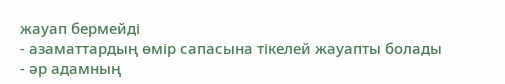жауап бермейді
- азаматтардың өмір сапасына тікелей жауапты болады
- әр адамның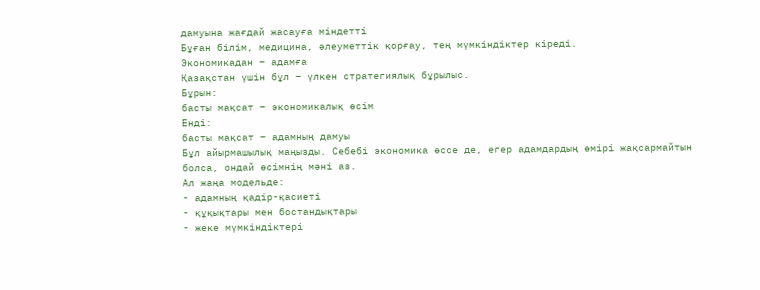дамуына жағдай жасауға міндетті
Бұған білім, медицина, әлеуметтік қорғау, тең мүмкіндіктер кіреді.
Экономикадан – адамға
Қазақстан үшін бұл – үлкен стратегиялық бұрылыс.
Бұрын:
басты мақсат – экономикалық өсім
Енді:
басты мақсат – адамның дамуы
Бұл айырмашылық маңызды. Себебі экономика өссе де, егер адамдардың өмірі жақсармайтын болса, ондай өсімнің мәні аз.
Ал жаңа модельде:
- адамның қадір-қасиеті
- құқықтары мен бостандықтары
- жеке мүмкіндіктері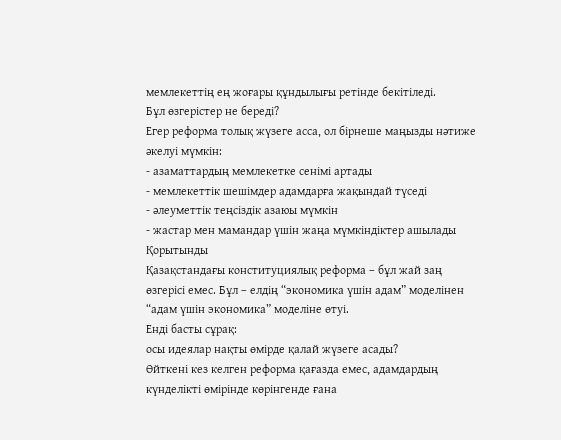мемлекеттің ең жоғары құндылығы ретінде бекітіледі.
Бұл өзгерістер не береді?
Егер реформа толық жүзеге асса, ол бірнеше маңызды нәтиже әкелуі мүмкін:
- азаматтардың мемлекетке сенімі артады
- мемлекеттік шешімдер адамдарға жақындай түседі
- әлеуметтік теңсіздік азаюы мүмкін
- жастар мен мамандар үшін жаңа мүмкіндіктер ашылады
Қорытынды
Қазақстандағы конституциялық реформа – бұл жай заң өзгерісі емес. Бұл – елдің “экономика үшін адам” моделінен “адам үшін экономика” моделіне өтуі.
Енді басты сұрақ:
осы идеялар нақты өмірде қалай жүзеге асады?
Өйткені кез келген реформа қағазда емес, адамдардың күнделікті өмірінде көрінгенде ғана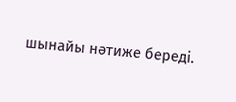шынайы нәтиже береді.